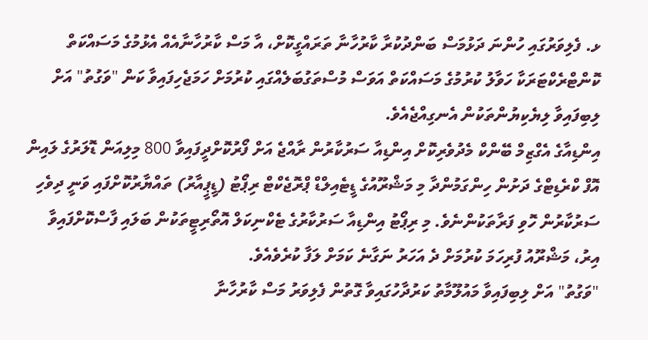ޅ. ފެލިވަރުގައި ހުންނަ ދަޅުމަސް ބަންދުކުރާ ކާރުހާނާ ތަރައްގީކޮށް، އާ މަސް ކާރުހާނާއެއް އެޅުމުގެ މަސައްކަތް ކޮންޓްރެކްޓަރަކާ ހަވާލު ކުރުމުގެ މަސައްކަތް އަވަސް މުސްތަގުބަލެއްގައި ކުރުމަށް ހަމަޖެހިފައިވާ ކަން "ވަގުތު" އަށް ލިބިފައިވާ ލިޔެކިޔުންތަކުން އެނގިއްޖެއެވެ.
އިންޑިއާގެ އެގްޒިމް ބޭންކް މެދުވެރިކޮށް އިންޑިއާ ސަރުކާރުން ރާއްޖެ އަށް ފޯރުކޮށްދީފައިވާ 800 މިލިއަން ޑޮލަރުގެ ލައިން އޮފް ކްރެޑިޓްގެ ދަށުން ހިންގަމުންދާ މި މަޝްރޫއުގެ ޑީޓެއިލްޑް ޕްރޮޖެކްޓް ރިޕޯޓު (ޑީޕީއާރު) ތައްޔާރުކޮށްފައި ވަނީ ދިވެހި ސަރުކާރުން ހޮވި ފަރާތަކުންނެވެ. މި ރިޕޯޓު އިންޑިއާ ސަރުކާރުގެ ޓެކްނިކަލް އޮތޯރިޓީތަކުން ބަލައި ފާސްކޮށްފައިވާ އިރު، މަޝްރޫއު ފުރިހަމަ ކުރުމަށް ދެ އަހަރު ނަގާނެ ކަމަށް ލަފާ ކުރެވެއެވެ.
"ވަގުތު" އަށް ލިބިފައިވާ މައުލޫމާތު ކަރުދާހުގައިވާ ގޮތުން ފެލިވަރު މަސް ކާރުހާނާ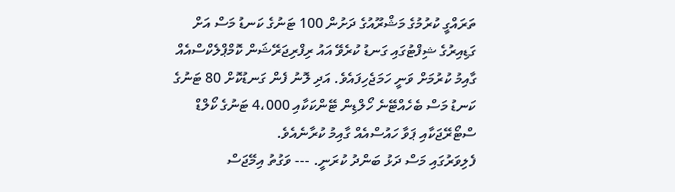ތަރައްގީ ކުރުމުގެ މަޝްރޫއުގެ ދަށުން 100 ޓަނުގެ ކަނޑު މަސް އަށް ގަޑިއިރުގެ ޝިފްޓުގައި ގަނޑު ކުރެވޭ އައު ރިފްރިޖަރޭޝަން ކޮމްޕްލެކްސްއެއް ގާއިމު ކުރުމަށް ވަނީ ހަމަޖެހިފައެވެ. އަދި ލޮނު ފެން ގަނޑުކޮށް 80 ޓަނުގެ ކަނޑު މަސް ބެހެއްޓޭނެ ހޯލްޑިން ޓޭންކަކާއި 4،000 ޓަނުގެ ކޯލްޑް ސްޓޯރޭޖަކާއި ޕަވާ ހައުސްއެއް ގާއިމު ކުރާނެއެވެ.
ފެލިވަރުގައި މަސް ދަޅު ބަންދު ކުރަނީ. --- ވަގުތު އިމޭޖަސް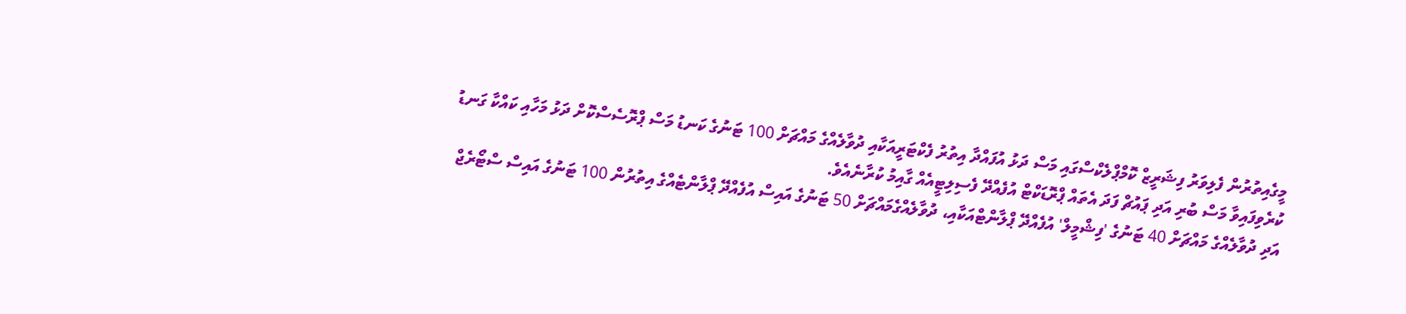މީގެއިތުރުން ފެލިވަރު ފިޝަރީޒް ކޮމްޕްލެކްސްގައި މަސް ދަޅު އުފައްދާ އިތުރު ފެކްޓަރީއަކާއި ދުވާލެއްގެ މައްޗަށް 100 ޓަނުގެ ކަނޑު މަސް ޕްރޮސެސްކޮށް ދަޅު މަހާއި ކައްކާ ގަނޑު ކުރެވިފައިވާ މަސް ބުރި އަދި ޕައުޗް ފަދަ އެތައް ޕްރޮޑަކްޓް އުފެއްދޭ ފެސިލިޓީއެއް ގާއިމު ކުރާނެއެވެ.
އަދި ދުވާލެއްގެ މައްޗަށް 40 ޓަނުގެ 'ފިޝްމީލް' އުފެއްދޭ ޕްލާންޓްއަކާއި، ދުވާލެއްގެމައްޗަށް 50 ޓަނުގެ އައިސް އުފެއްދޭ ޕްލާންޓެއްގެ އިތުރުން 100 ޓަނުގެ އައިސް ސްޓޯރެޖް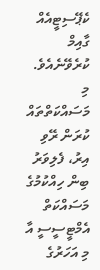ކެޕޭސިޓީއެއް ގާއިމް ކުރެވޭނެއެވެ.
މި މަސައްކަތްތައް ކުރަން ރޭވި އިރު، ފެލިވަރު ބިން ހިއްކުމުގެ މަސައްކަތް އެމްޓީސީސީ އާ މި އަހަރުގެ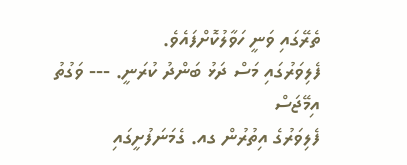ތެރޭގައި ވަނީ ހަވާލުކޮށްފައެވެ.
ފެލިވަރުގައި މަސް ދަޅު ބަންދު ކުރަނީ. --- ވަގުތު އިމޭޖަސް
ފެލިވަރުގެ އިތުރުން ގއ. ގެމަނަފުށީގައި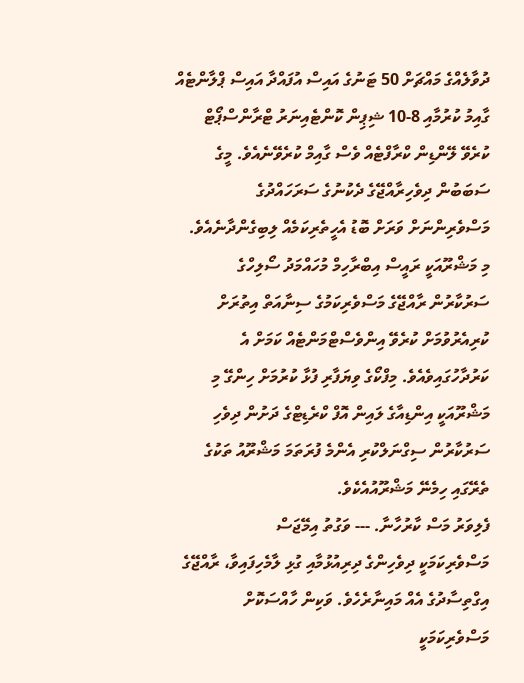ދުވާލެއްގެ މައްޗަށް 50 ޓަނުގެ އައިސް އުފައްދާ އައިސް ޕްލާންޓެއް ގާއިމު ކުރުމާއި 8-10 ޝިޕިން ކޮންޓެއިނަރު ޓްރާންސްޕޯޓް ކުރެވޭ ލޭންޑިން ކްރާފްޓެއް ވެސް ގާއިމް ކުރެވޭނެއެވެ. މީގެ ސަބަބުން ދިވެހިރާއްޖޭގެ ދެކުނުގެ ސަރަހައްދުގެ މަސްވެރިންނަށް ވަރަށް ބޮޑު އެހީތެރިކަމެއް ލިބިގެންދާނެއެވެ.
މި މަޝްރޫއަކީ ރައީސް އިބްރާހިމް މުހައްމަދު ސޯލިހްގެ ސަރުކާރުން ރާއްޖޭގެ މަސްވެރިކަމުގެ ސިނާއަތް އިތުރަށް ކުރިއެރުވުމަށް ކުރެވޭ އިންވެސްޓްމަންޓެއް ކަމަށް އެ ކަރުދާހުގައިވެއެވެ. މިފްކޯގެ ވިޔަފާރި ފުޅާ ކުރުމަށް ހިންގޭ މި މަޝްރޫއަކީ އިންޑިއާގެ ލައިން އޮފް ކްރެޑިޓްގެ ދަށުން ދިވެހި ސަރުކާރުން ސިގްނަލްކުރި އެންމެ ފުރަތަމަ މަޝްރޫއު ތަކުގެ ތެރޭގައި ހިމެނޭ މަޝްރޫއުއެކެވެ.
ފެލިވަރު މަސް ކާރުހާނާ. --- ވަގުތު އިމޭޖަސް
މަސްވެރިކަމަކީ ދިވެހިންގެ ދިރިއުޅުމާއި ގުޅި ލާމެހިފައިވާ، ރާއްޖޭގެ އިގްތިސާދުގެ އެއް މައިނާރެހެވެ. ވަކިން ހާއްސަކޮށް މަސްވެރިކަމަކީ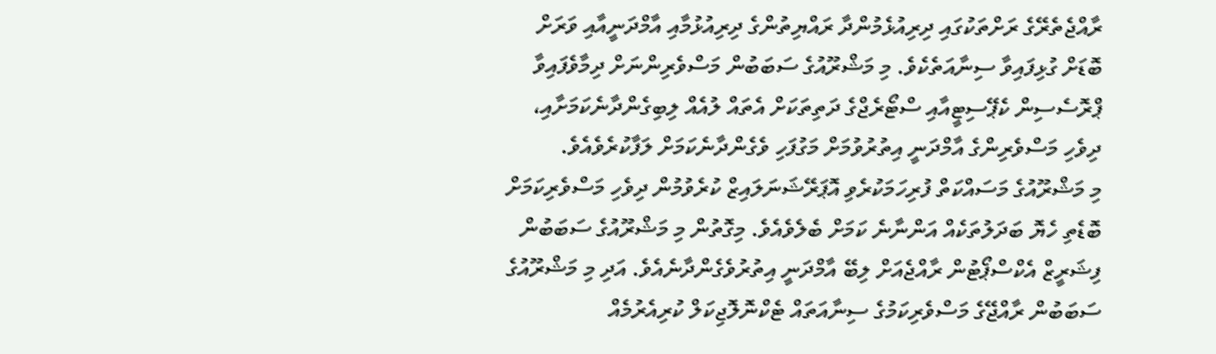ރާއްޖެތެރޭގެ ރަށްތަކުގައި ދިރިއުޅެމުންދާ ރައްޔިތުންގެ ދިރިއުޅުމާއި އާމްދަނީއާއި ވަރަށް ބޮޑަށް ގުޅިފައިވާ ސިނާއަތެކެވެ. މި މަޝްރޫއުގެ ސަބަބުން މަސްވެރިންނަށް ދިމާވެފައިވާ ޕްރޮސެސިން ކެޕޭސިޓީއާއި ސްޓޯރެޖްގެ ދަތިތަކަށް އެތައް ލުއެއް ލިބިގެންދާނެކަމަށާއި، ދިވެހި މަސްވެރިންގެ އާމްދަނީ އިތުރުވުމަށް މަގުފަހި ވެގެންދާނެކަމަށް ލަފާކުރެވެއެވެ.
މި މަޝްރޫއުގެ މަސައްކަތް ފުރިހަމަކުރެވި އޮޕަރޭޝަނަލައިޒް ކުރެވުމުން ދިވެހި މަސްވެރިކަމަށް ބޮޑެތި ހެޔޮ ބަދަލުތަކެއް އަންނާނެ ކަމަށް ބެލެވެއެވެ. މިގޮތުން މި މަޝްރޫއުގެ ސަބަބުން ފިޝަރީޒް އެކްސްޕޯޓުން ރާއްޖެއަށް ލިބޭ އާމްދަނީ އިތުރުވެގެންދާނެއެވެ. އަދި މި މަޝްރޫއުގެ ސަބަބުން ރާއްޖޭގެ މަސްވެރިކަމުގެ ސިނާއަތައް ޓެކްނޮލޮޖިކަލް ކުރިއެރުމެއް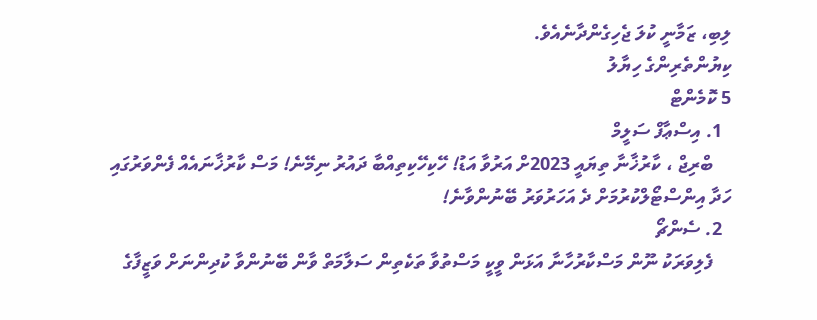ލިބި، ޒަމާނީ ކުލަ ޖެހިގެންދާނެއެވެ.
ކިޔުންތެރިންގެ ހިޔާލު
5 ކޮމެންޓް
  1. އިސްޢާފް ސަލީމް
    ބްރިޖް ، ކާރުޚާނާ ތިޔައީ 2023ށް އަރުވާ އަޑު! ހޭކިހޭކިތިއްބާ ދައުރު ނިމޭނެ! މަސް ކާރުޚާނައެއް ފެންވަރުގައި ހަދާ އިންސްޓޯލްކުރުމަށް ދެ އަހަރުވަރު ބޭނުންވާނެ!
  2. ސެންޗޯ
    ފެލިވަރަކު ނޫން މަސްކާރުހާނާ އަޅަން ވީކީ މަސްތުވާ ތަކެތިން ސަލާމަތް ވާން ބޭނުންވާ ކުދިންނަށް ވަޒީފާގެ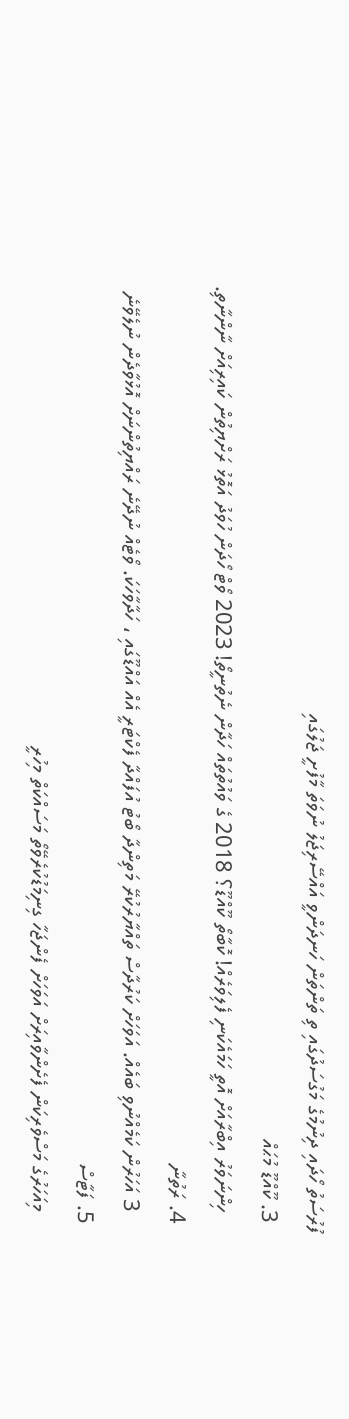ފުރުސަތު ހޯދައި ދިނުމުގެ މަގުސަދުގައި ތި ތަންތަން ހަނދަންވީ އައްސޭރިޖަލު ނުވަތަ މާފުށީ ޖަލުގައި
  3. ކޫއްޑޫ މުޙައް
    ހިންނަވަރު އިބްރާއަށް އޮތީ ހަމައެކަނި ފެލިވަރެއް! ކޮބާތޯ ކޫއްޑޫ؟ 2018 ގެ ވައުތުތައް ހަދާން ނެތުނީތޯ! 2023 ވޯޓް ހޯދަން ހުވަދު އަތޮޅު ރަށްޔިތުން ކައިރިއަށް ނާންނާތި.
  4. ރަތުނާ
    3 އަހަރުން ކަމެއްނުވި ބައެއް. އަވަހަށް ކަރުދާސް ތައްޔާރުކުރޭ މަތިންދާ ބޯޓު އުފައްދާ ފެކްޓަރީ އެއް އައްޑޫގައި ، ހަދާވާހަކަ. ވޯޓެއް ނުދޭނެ ރައްޔިތުންނަށް އޮޅުވާދެން ނުލެވޭނެ
  5. ފަޓާސް
    މިއަހަރުގެ މަސްވެރިކަން ފެށެންވާއިރަށް އަވަހަށް ފެންޖަހާ ގިނިމަޑުކުރެވޭތޯ މަސައްކަތް މިހުރީ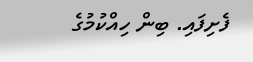ފެށިފައި. ބިން ހިއްކުމުގެ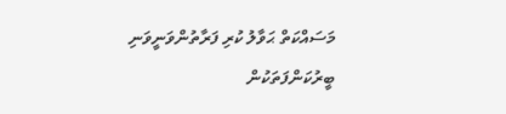މަސައްކަތް ޙަވާލު ކުރި ފަރާތުންވަނީވަނި ބީރުކަންފަތަކުން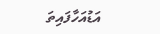އަޑުއަހާފައިތަ